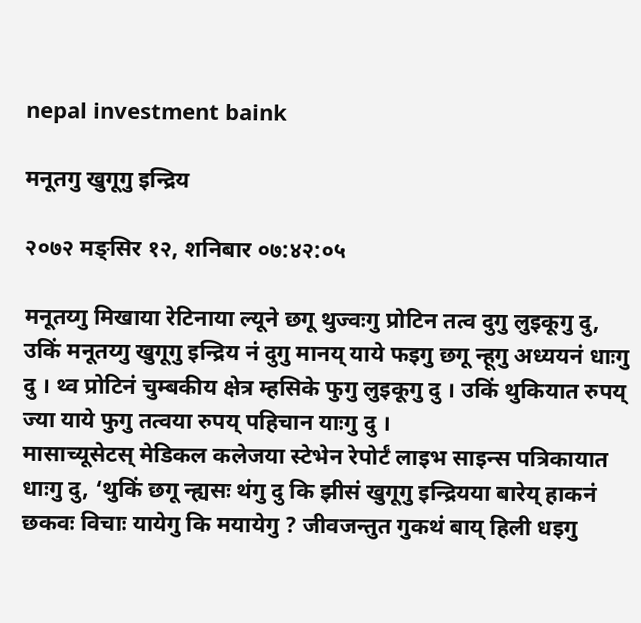nepal investment baink

मनूतगु खुगूगु इन्द्रिय

२०७२ मङ्सिर १२, शनिबार ०७:४२:०५

मनूतय्गु मिखाया रेटिनाया ल्यूने छगू थुज्वःगु प्रोटिन तत्व दुगु लुइकूगु दु, उकिं मनूतय्गु खुगूगु इन्द्रिय नं दुगु मानय् याये फइगु छगू न्हूगु अध्ययनं धाःगु दु । थ्व प्रोटिनं चुम्बकीय क्षेत्र म्हसिके फुगु लुइकूगु दु । उकिं थुकियात रुपय् ज्या याये फुगु तत्वया रुपय् पहिचान याःगु दु ।
मासाच्यूसेटस् मेडिकल कलेजया स्टेभेन रेपोर्टं लाइभ साइन्स पत्रिकायात धाःगु दु, ‘थुकिं छगू न्ह्यसः थंगु दु कि झीसं खुगूगु इन्द्रियया बारेय् हाकनं छकवः विचाः यायेगु कि मयायेगु ? जीवजन्तुत गुकथं बाय् हिली धइगु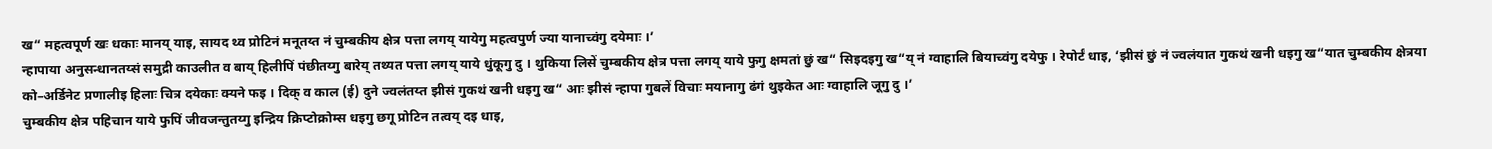ख“ महत्वपूर्ण खः धकाः मानय् याइ, सायद थ्व प्रोटिनं मनूतय्त नं चुम्बकीय क्षेत्र पत्ता लगय् यायेगु महत्वपुर्ण ज्या यानाच्वंगु दयेमाः ।’
न्हापाया अनुसन्धानतय्सं समुद्री काउलीत व बाय् हिलीपिं पंछीतय्गु बारेय् तथ्यत पत्ता लगय् याये धुंकूगु दु । थुकिया लिसें चुम्बकीय क्षेत्र पत्ता लगय् याये फुगु क्षमतां छुं ख“ सिइदइगु ख“य् नं ग्वाहालि बियाच्वंगु दयेफु । रेपोर्टं धाइ, ‘झीसं छुं नं ज्वलंयात गुकथं खनी धइगु ख“यात चुम्बकीय क्षेत्रया को–अर्डिनेट प्रणालीइ हिलाः चित्र दयेकाः क्यने फइ । दिक् व काल (ई) दुने ज्वलंतय्त झीसं गुकथं खनी धइगु ख“ आः झीसं न्हापा गुबलें विचाः मयानागु ढंगं थुइकेत आः ग्वाहालि जूगु दु ।’
चुम्बकीय क्षेत्र पहिचान याये फुपिं जीवजन्तुतय्गु इन्द्रिय क्रिप्टोक्रोम्स धइगु छगू प्रोटिन तत्वय् दइ धाइ,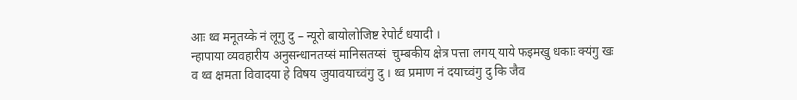आः थ्व मनूतय्के नं लूगु दु – न्यूरो बायोलोजिष्ट रेपोर्टं धयादी ।
न्हापाया व्यवहारीय अनुसन्धानतय्सं मानिसतय्सं  चुम्बकीय क्षेत्र पत्ता लगय् याये फइमखु धकाः क्यंगु खः व थ्व क्षमता विवादया हे विषय जुयावयाच्वंगु दु । थ्व प्रमाण नं दयाच्वंगु दु कि जैव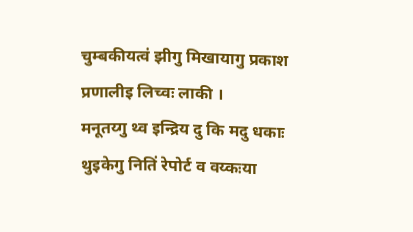चुम्बकीयत्वं झीगु मिखायागु प्रकाश प्रणालीइ लिच्वः लाकी ।
मनूतय्गु थ्व इन्द्रिय दु कि मदु धकाः थुइकेगु नितिं रेपोर्ट व वय्कःया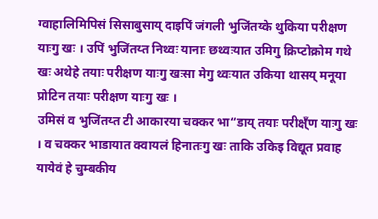ग्वाहालिमिपिसं सिसाबुसाय् दाइपिं जंगली भुजिंतय्के थुकिया परीक्षण याःगु खः । उपिं भुजिंतय्त निथ्वः यानाः छथ्वःयात उमिगु क्रिप्टोक्रोम गथे खः अथेहे तयाः परीक्षण याःगु खःसा मेगु थ्वःयात उकिया थासय् मनूया प्रोटिन तयाः परीक्षण याःगु खः ।
उमिसं व भुजिंतय्त टी आकारया चक्कर भा“डाय् तयाः परीक्ष्ँण याःगु खः । व चक्कर भाडायात क्वायलं हिनातःगु खः ताकि उकिइ विद्यूत प्रवाह यायेवं हे चुम्बकीय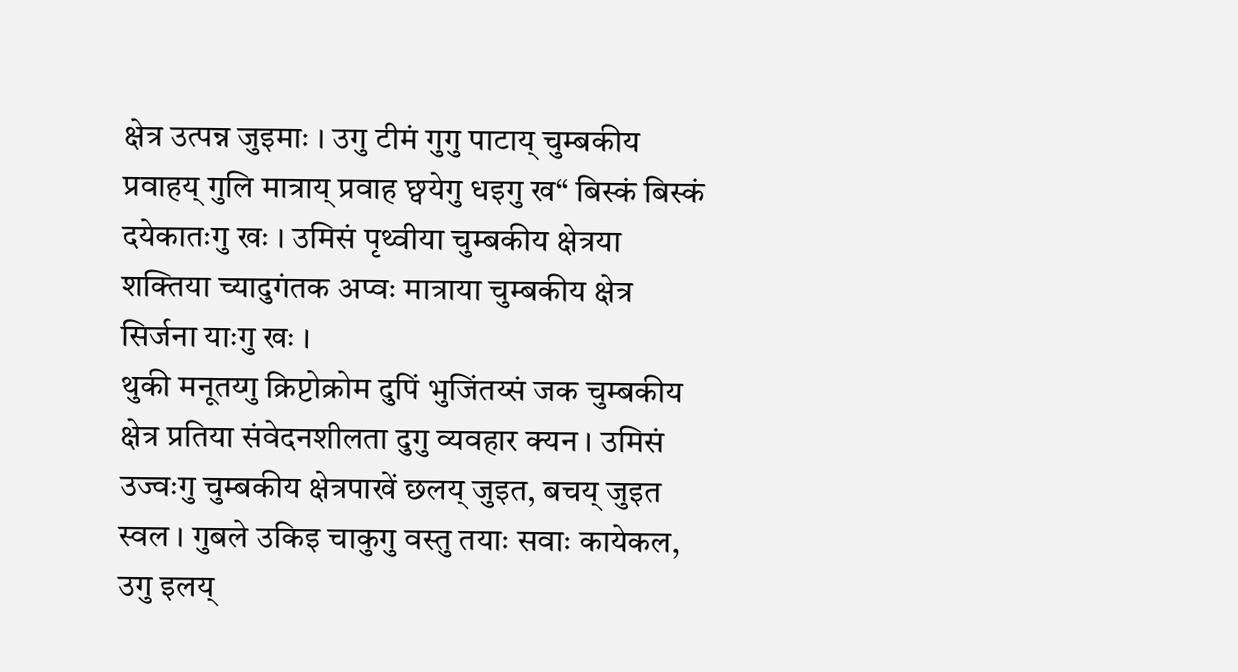क्षेत्र उत्पन्न जुइमाः । उगु टीमं गुगु पाटाय् चुम्बकीय प्रवाहय् गुलि मात्राय् प्रवाह छ्वयेगु धइगु ख“ बिस्कं बिस्कं दयेकातःगु खः । उमिसं पृथ्वीया चुम्बकीय क्षेत्रया शक्तिया च्यादुगंतक अप्वः मात्राया चुम्बकीय क्षेत्र सिर्जना याःगु खः ।
थुकी मनूतय्गु क्रिप्टोक्रोम दुपिं भुजिंतय्सं जक चुम्बकीय क्षेत्र प्रतिया संवेदनशीलता दुगु व्यवहार क्यन । उमिसं उज्वःगु चुम्बकीय क्षेत्रपाखें छलय् जुइत, बचय् जुइत स्वल । गुबले उकिइ चाकुगु वस्तु तयाः सवाः कायेकल, उगु इलय्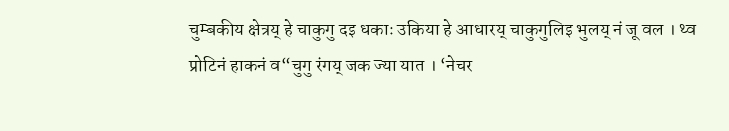चुम्बकीय क्षेत्रय् हे चाकुगु दइ धकाः उकिया हे आधारय् चाकुगुलिइ भुलय् नं जू वल । थ्व प्रोटिनं हाकनं व“चुगु रंगय् जक ज्या यात । ‘नेचर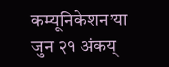कम्यूनिकेशन’या जुन २१ अंकय्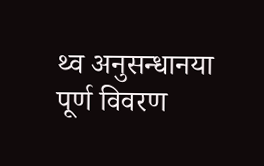थ्व अनुसन्धानया पूर्ण विवरण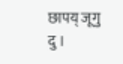छापय् जूगु दु ।